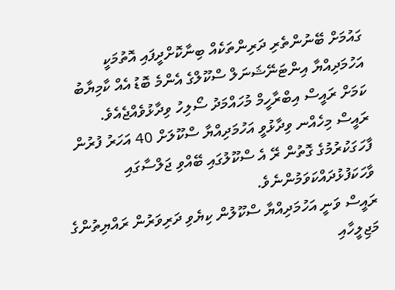ގައުމަށް ބޭނުންތެރި ދަރިންތަކެއް ބިނާކޮށްދީފައި އޮތުމަކީ އަހުމަދިއްޔާ އިންޓަނޭޝަނަލް ސްކޫލްގެ އެންމެ ބޮޑު އެއް ކާމިޔާބު ކަމަށް ރައީސް އިބްރާހީމް މުހައްމަދު ސޯލިހު ވިދާޅުވެއްޖެއެވެ.
ރައީސް މިހެއްނ ވިދާޅުވީ އަހުމަދިއްޔާ ސްކޫލަށް 40 އަހަރު ފުރުން ފާހަގަކުރުމުގެ ގޮތުން ރޭ އެ ސްކޫލުގައި ބޭއްވި ޖަލްސާގައި ވާހަކަފުޅުދައްކަވަމުންނެވެ.
ރައީސް ވަނީ އަހުމަދިއްޔާ ސްކޫލުން ކިޔެވި ދަރިވަރުން ރައްޔިތުންގެ މަޖިލީހާއި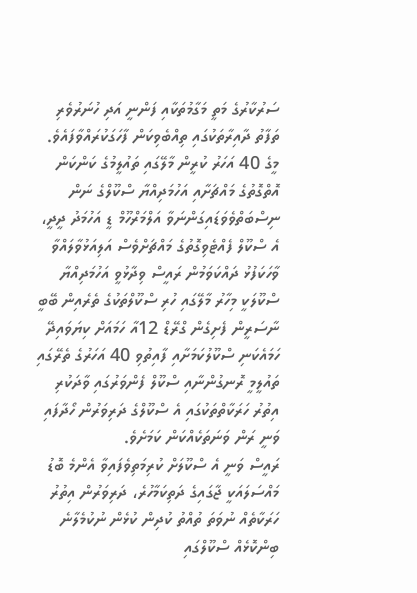ސަރުކާރުގެ މަތީ މަގާމުތަކާއި ފަންނީ އަދި ހުނަރުވެރި ތަފާތު ދާއިރާތަކުގައި ތިއްބެވިކަން ފާހަގަކުރައްވާފައެވެ.
މީގެ 40 އަހަރު ކުރީން މާލޭގައި ތައުލީމުގެ ކަންކަން އޮތްގޮތުގެ މައްޗަށާއި އަހުމަދިއްޔާ ސްކޫލްގެ ނަން ނިސްބަތްވެވަޑައިގަންނަވާ އަލްމަރްހޫމް ޑީ އަހުމަދު ދީދީ، އެ ސްކޫލް ފެއްޓެވިގޮތުގެ މައްޗަށްވެސް އަލިއަޅުވާލައްވާ ވާހަކަފުޅު ދައްކަވަމުން ރައީސް ވިދާޅުވީ އަހުމަދިއްޔާ ސްކޫލަކީ މިހާރު މާލޭގައި ހުރި ސްކޫލްތަކުގެ ތެރެއިން ބޭބީ ނާސަރީން ފެށިގެން ގްރޭޑް 12އާ ހަމައަށް ކިޔަވައިދޭ ހަމައެކަނި ސްކޫލުކަމަށާއި ފާއިތުވި 40 އަހަރުގެ ތެރޭގައި ތައުލީމީ ރޮނގުންނާއި ސްކޫލް ފެންވަރުގައި ވާދަކުރި އިތުރު ހަރަކާތްތަކުގައި އެ ސްކޫލްގެ ދަރިވަރުން ހޯދާފައި ވަނީ ރަން ވަނަތަކެއްކަން ކަމަށެވެ.
ރައީސް ވަނީ އެ ސްކޫލަށް ކުރިމަތިވެފައިވާ އެންމެ ބޮޑު މައްސަލައަކީ ޖާގައިގެ ދަތިކަމާހުރެ، ދަރިވަރުން އިތުރު ހަރަކާތެއް ނުވަތަ ތުއްތު ކުދިން ކުޅެން ނުކުމެލާނެ ބިންކޮޅެއް ސްކޫލްގައި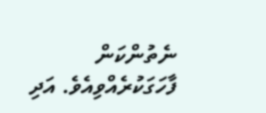ނެތުންކަން ފާހަގަކުރެއްވިއެވެ. އަދި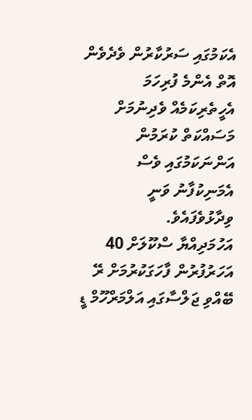އެކަމުގައި ސަރުކާރުން ވެދެވެން އޮތް އެންމެ ފުރިހަމަ އެހީތެރިކަމެއް ވެދިނުމަށް މަސައްކަތް ކުރަމުން އަންނަކަމުގައި ވެސް އެމަނިކުފާނު ވަނީ ވިދާޅުވެފައެވެ.
އަހުމަދިއްޔާ ސްކޫލަށް 40 އަހަރުފުރުން ފާހަގަކުރުމަށް ރޭ ބޭއްވި ޖަލްސާގައި އަލްމަރްހޫމް ޑީ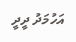އަހުމަދު ދީދީ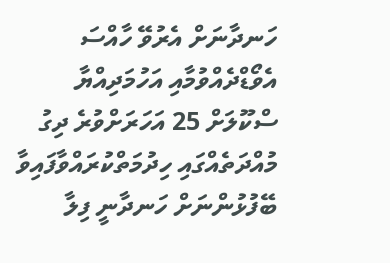ހަނދާނަށް އެރުވޭ ހާއްސަ އެވޯޑްދެއްވުމާއި އަހުމަދިއްޔާ ސްކޫލަށް 25 އަހަރަށްވުރެ ދިގު މުއްދަތެއްގައި ހިދުމަތްކުރައްވާފައިވާ ބޭފުޅުންނަށް ހަނދާނީ ފިލާ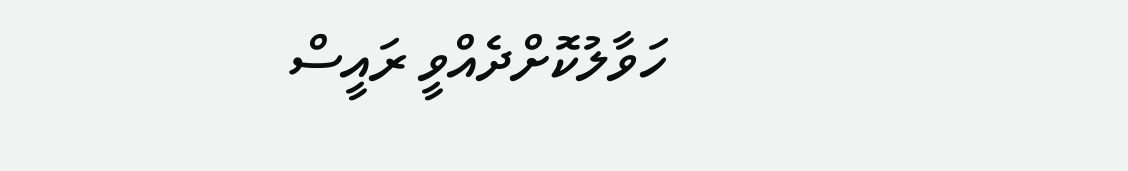ހަވާލުކޮށްދެއްވީ ރައީސް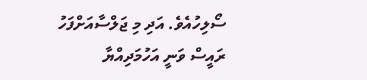ސޯލިހުއެވެ. އަދި މި ޖަލްސާއަށްފަހު ރައީސް ވަނީ އަހުމަދިއްޔާ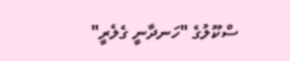ސްކޫލުގެ "ހަނދާނީ ގެލެރީ"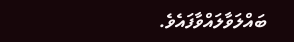ބައްލަވާލައްވާފައެވެ.